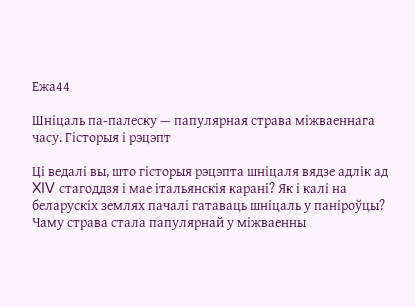Ежа44

Шніцаль па-палеску — папулярная страва міжваеннага часу. Гісторыя і рэцэпт

Ці ведалі вы, што гісторыя рэцэпта шніцаля вядзе адлік ад XIV стагоддзя і мае італьянскія карані? Як і калі на беларускіх землях пачалі гатаваць шніцаль у паніроўцы? Чаму страва стала папулярнай у міжваенны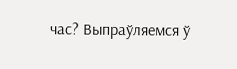час? Выпраўляемся ў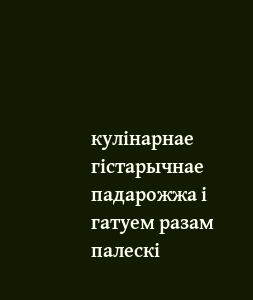кулінарнае гістарычнае падарожжа і гатуем разам палескі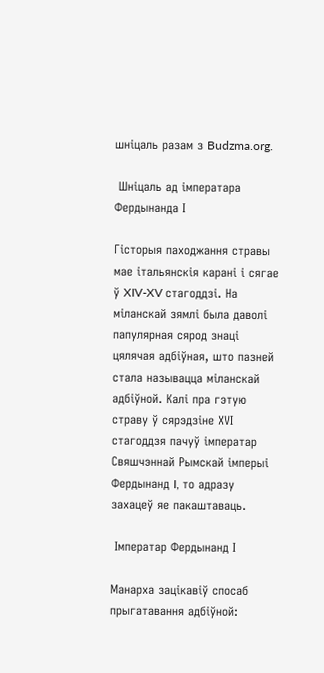шніцаль разам з Budzma.org.

 Шніцаль ад імператара Фердынанда І

Гісторыя паходжання стравы мае італьянскія карані і сягае ў XIV-XV стагоддзі. На міланскай зямлі была даволі папулярная сярод знаці цялячая адбіўная, што пазней стала называцца міланскай адбіўной. Калі пра гэтую страву ў сярэдзіне XVІ стагоддзя пачуў імператар Свяшчэннай Рымскай імперыі Фердынанд I, то адразу захацеў яе пакаштаваць.

 Імператар Фердынанд І

Манарха зацікавіў спосаб прыгатавання адбіўной: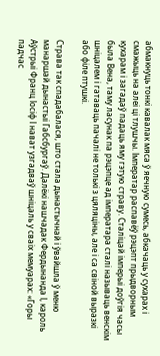абмакнуць тонкі кавалак мяса ў яечную сумесь, абкачаць у сухарах і смажыць на алеі ці тлушчы. Імператар распавёў рэцэпт прыдворным кухарам і загадаў падаць яму гэтую страву. Сталіцай імперыі доўгія часы была Вена, таму ласунак па рэцэпце ад імператара сталі называць венскім шніцалем і гатаваць пачалі не толькі з цяляціны, але і са свіной выразкі або філе птушкі.

Страва так спадабалася, што стала дынастычнай і ўвайшла ў меню манаршай дынастыі Габсбургаў. Далёкі нашчадак Фердынанда І, кароль Аўстрыі Франц Іосіф І нават узгадваў шніцаль у сваіх мемуарах: «Горы падчас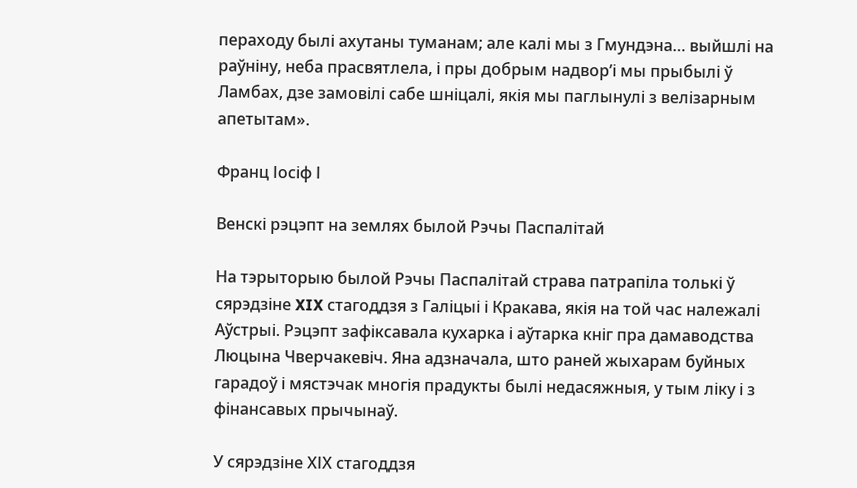пераходу былі ахутаны туманам; але калі мы з Гмундэна… выйшлі на раўніну, неба прасвятлела, і пры добрым надвор’і мы прыбылі ў Ламбах, дзе замовілі сабе шніцалі, якія мы паглынулі з велізарным апетытам».

Франц Іосіф І

Венскі рэцэпт на землях былой Рэчы Паспалітай

На тэрыторыю былой Рэчы Паспалітай страва патрапіла толькі ў сярэдзіне XIX стагоддзя з Галіцыі і Кракава, якія на той час належалі Аўстрыі. Рэцэпт зафіксавала кухарка і аўтарка кніг пра дамаводства Люцына Чверчакевіч. Яна адзначала, што раней жыхарам буйных гарадоў і мястэчак многія прадукты былі недасяжныя, у тым ліку і з фінансавых прычынаў.

У сярэдзіне ХІХ стагоддзя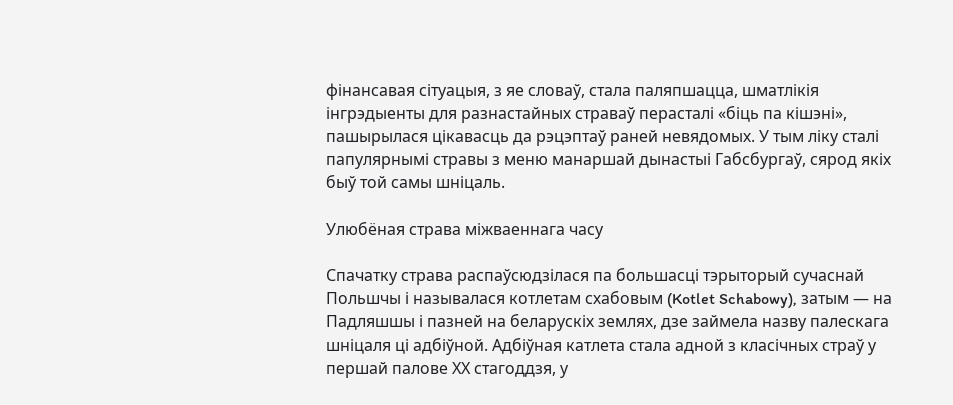фінансавая сітуацыя, з яе словаў, стала паляпшацца, шматлікія інгрэдыенты для разнастайных страваў перасталі «біць па кішэні», пашырылася цікавасць да рэцэптаў раней невядомых. У тым ліку сталі папулярнымі стравы з меню манаршай дынастыі Габсбургаў, сярод якіх быў той самы шніцаль.

Улюбёная страва міжваеннага часу

Спачатку страва распаўсюдзілася па большасці тэрыторый сучаснай Польшчы і называлася котлетам схабовым (Kotlet Schabowy), затым — на Падляшшы і пазней на беларускіх землях, дзе займела назву палескага шніцаля ці адбіўной. Адбіўная катлета стала адной з класічных страў у першай палове ХХ стагоддзя, у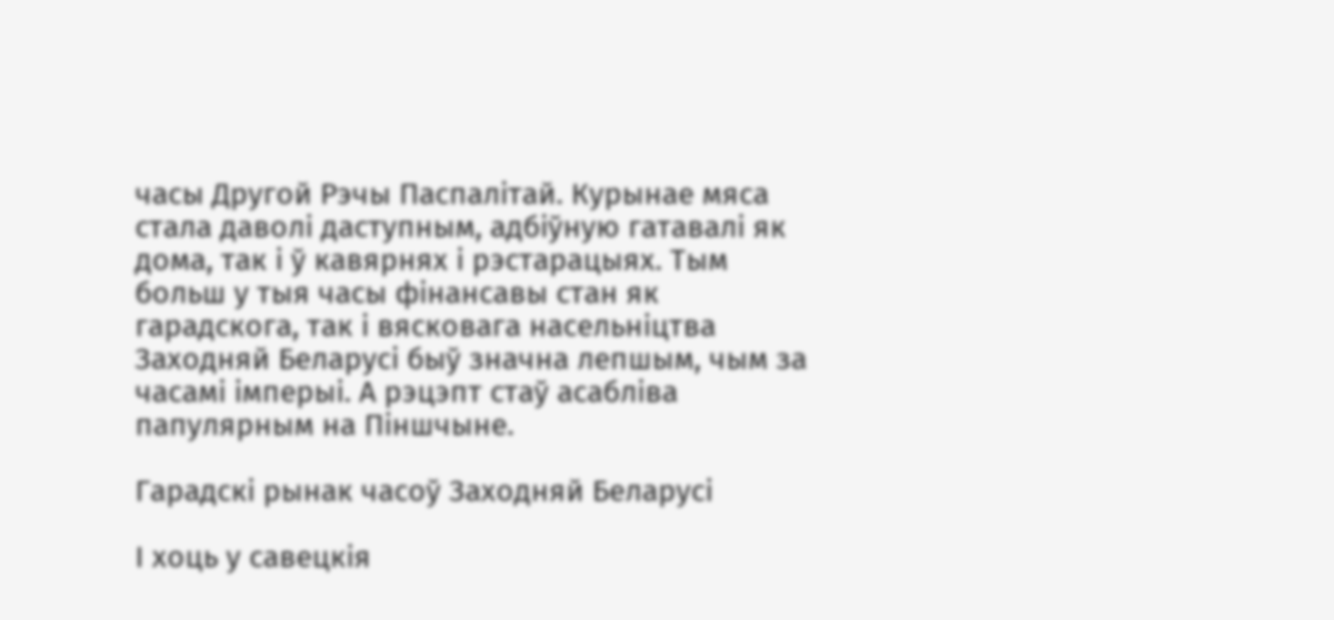часы Другой Рэчы Паспалітай. Курынае мяса стала даволі даступным, адбіўную гатавалі як дома, так і ў кавярнях і рэстарацыях. Тым больш у тыя часы фінансавы стан як гарадскога, так і вясковага насельніцтва Заходняй Беларусі быў значна лепшым, чым за часамі імперыі. А рэцэпт стаў асабліва папулярным на Піншчыне.

Гарадскі рынак часоў Заходняй Беларусі

І хоць у савецкія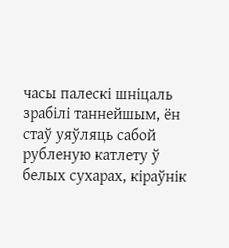часы палескі шніцаль зрабілі таннейшым, ён стаў уяўляць сабой рубленую катлету ў белых сухарах, кіраўнік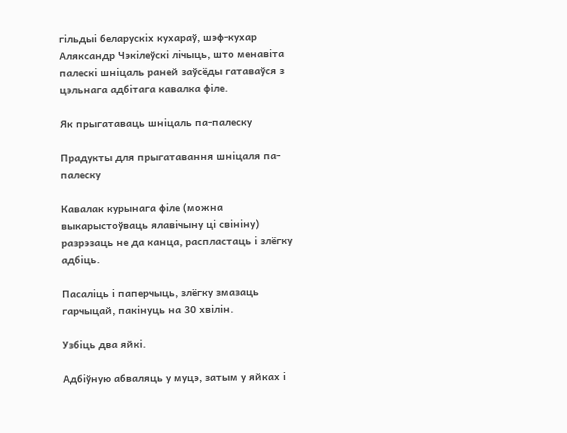гільдыі беларускіх кухараў, шэф-кухар Аляксандр Чэкілеўскі лічыць, што менавіта палескі шніцаль раней заўсёды гатаваўся з цэльнага адбітага кавалка філе.

Як прыгатаваць шніцаль па-палеску

Прадукты для прыгатавання шніцаля па-палеску

Кавалак курынага філе (можна выкарыстоўваць ялавічыну ці свініну) разрэзаць не да канца, распластаць і злёгку адбіць.

Пасаліць і паперчыць, злёгку змазаць гарчыцай, пакінуць на 30 хвілін.

Узбіць два яйкі.

Адбіўную абваляць у муцэ, затым у яйках і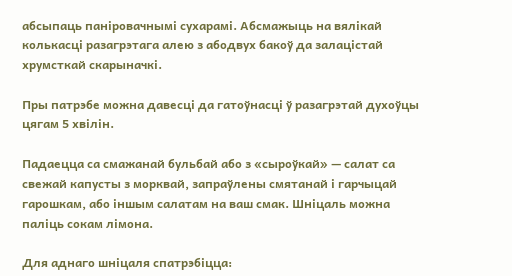абсыпаць паніровачнымі сухарамі. Абсмажыць на вялікай колькасці разагрэтага алею з абодвух бакоў да залацістай хрумсткай скарыначкі.

Пры патрэбе можна давесці да гатоўнасці ў разагрэтай духоўцы цягам 5 хвілін.

Падаецца са смажанай бульбай або з «сыроўкай» — салат са свежай капусты з морквай, запраўлены смятанай і гарчыцай гарошкам, або іншым салатам на ваш смак. Шніцаль можна паліць сокам лімона.

Для аднаго шніцаля спатрэбіцца: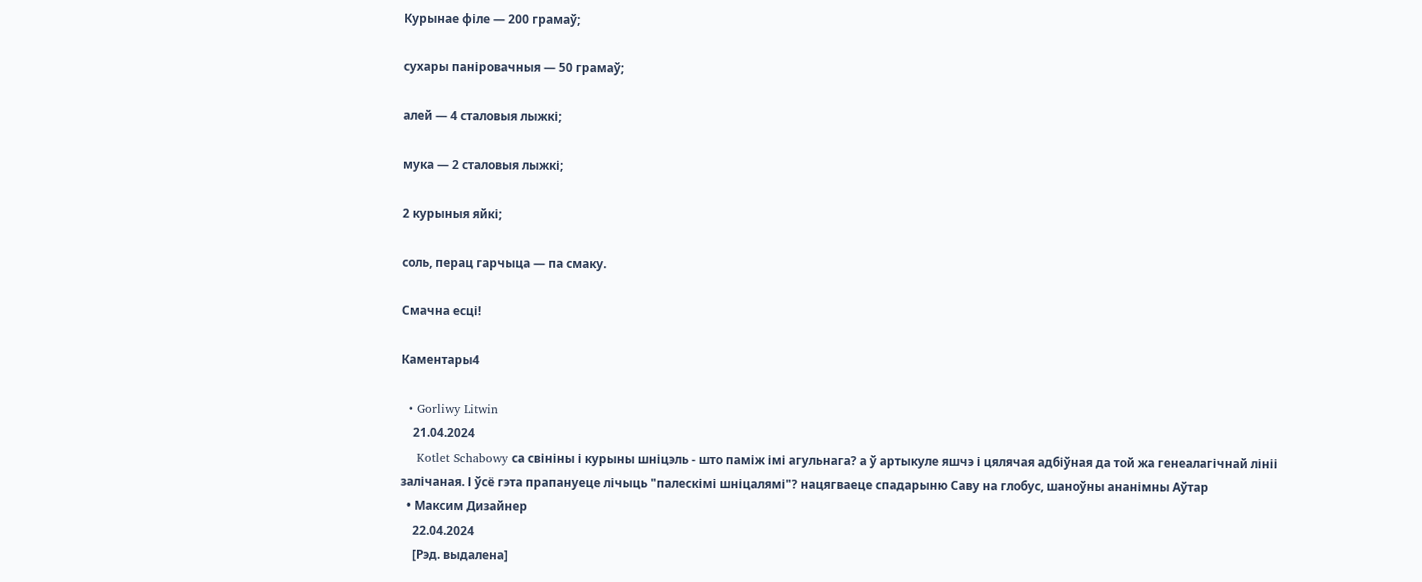Курынае філе — 200 грамаў;

сухары паніровачныя — 50 грамаў;

алей — 4 сталовыя лыжкі;

мука — 2 сталовыя лыжкі;

2 курыныя яйкі;

соль, перац гарчыца — па смаку.

Смачна есці!

Каментары4

  • Gorliwy Litwin
    21.04.2024
    Kotlet Schabowy са свініны і курыны шніцэль - што паміж імі агульнага? а ў артыкуле яшчэ і цялячая адбіўная да той жа генеалагічнай лініі залічаная. І ўсё гэта прапануеце лічыць "палескімі шніцалямі"? нацягваеце спадарыню Саву на глобус, шаноўны ананімны Аўтар
  • Максим Дизайнер
    22.04.2024
    [Рэд. выдалена]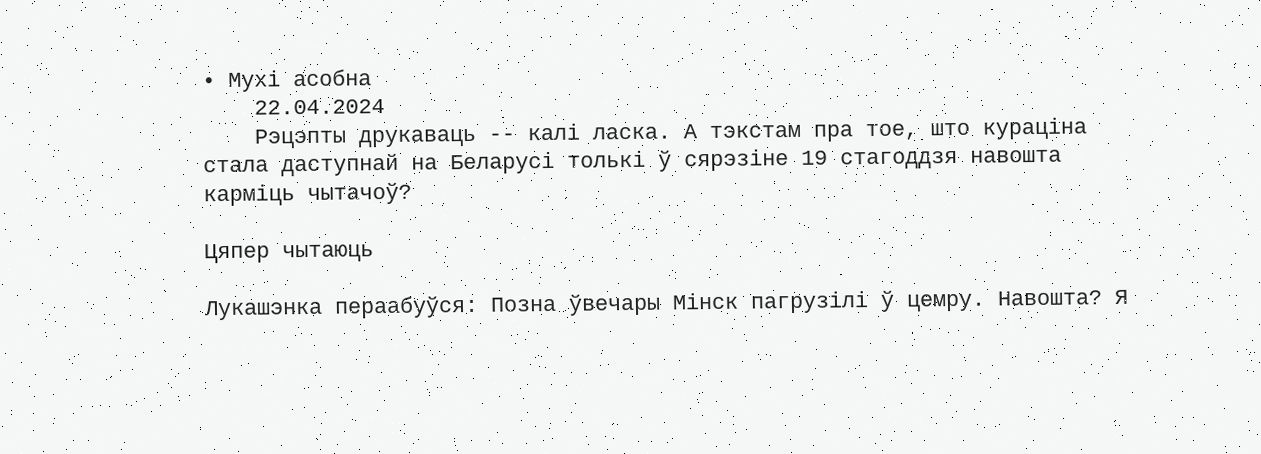• Мухі асобна
    22.04.2024
    Рэцэпты друкаваць -- калі ласка. А тэкстам пра тое, што кураціна стала даступнай на Беларусі толькі ў сярэзіне 19 стагоддзя навошта карміць чытачоў?

Цяпер чытаюць

Лукашэнка пераабуўся: Позна ўвечары Мінск пагрузілі ў цемру. Навошта? Я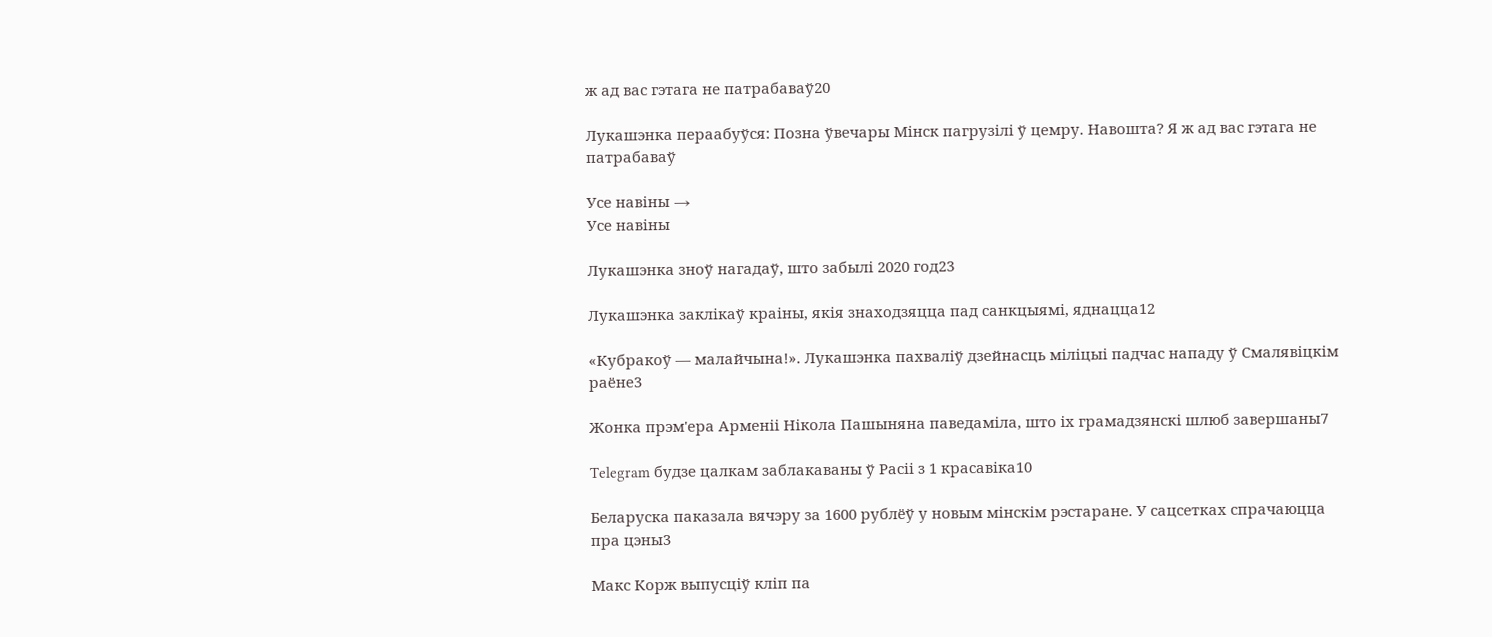ж ад вас гэтага не патрабаваў20

Лукашэнка пераабуўся: Позна ўвечары Мінск пагрузілі ў цемру. Навошта? Я ж ад вас гэтага не патрабаваў

Усе навіны →
Усе навіны

Лукашэнка зноў нагадаў, што забылі 2020 год23

Лукашэнка заклікаў краіны, якія знаходзяцца пад санкцыямі, яднацца12

«Кубракоў — малайчына!». Лукашэнка пахваліў дзейнасць міліцыі падчас нападу ў Смалявіцкім раёне3

Жонка прэм'ера Арменіі Нікола Пашыняна паведаміла, што іх грамадзянскі шлюб завершаны7

Telegram будзе цалкам заблакаваны ў Расіі з 1 красавіка10

Беларуска паказала вячэру за 1600 рублёў у новым мінскім рэстаране. У сацсетках спрачаюцца пра цэны3

Макс Корж выпусціў кліп па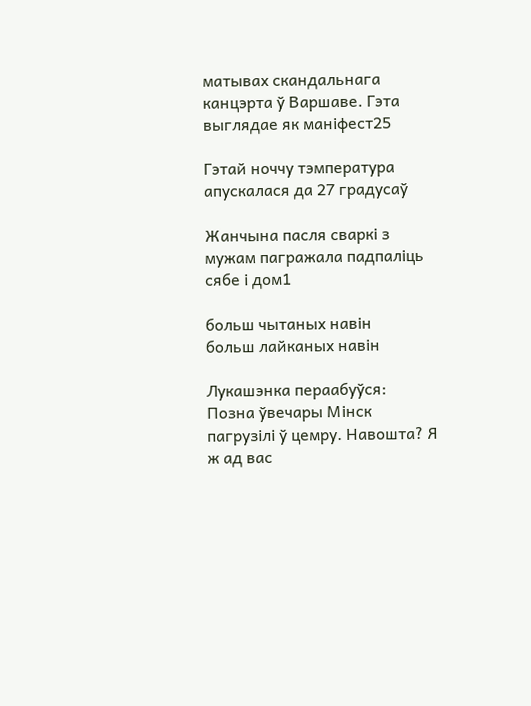матывах скандальнага канцэрта ў Варшаве. Гэта выглядае як маніфест25

Гэтай ноччу тэмпература апускалася да 27 градусаў

Жанчына пасля сваркі з мужам пагражала падпаліць сябе і дом1

больш чытаных навін
больш лайканых навін

Лукашэнка пераабуўся: Позна ўвечары Мінск пагрузілі ў цемру. Навошта? Я ж ад вас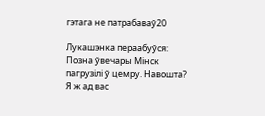гэтага не патрабаваў20

Лукашэнка пераабуўся: Позна ўвечары Мінск пагрузілі ў цемру. Навошта? Я ж ад вас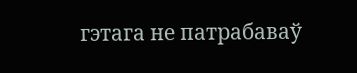гэтага не патрабаваў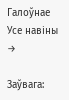Галоўнае
Усе навіны →

Заўвага: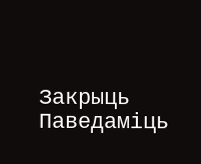Закрыць Паведаміць